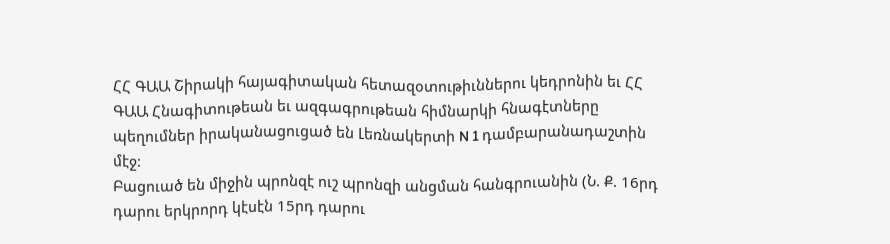ՀՀ ԳԱԱ Շիրակի հայագիտական հետազօտութիւններու կեդրոնին եւ ՀՀ ԳԱԱ Հնագիտութեան եւ ազգագրութեան հիմնարկի հնագէտները պեղումներ իրականացուցած են Լեռնակերտի N 1 դամբարանադաշտին մէջ:
Բացուած են միջին պրոնզէ ուշ պրոնզի անցման հանգրուանին (Ն. Ք. 16րդ դարու երկրորդ կէսէն 15րդ դարու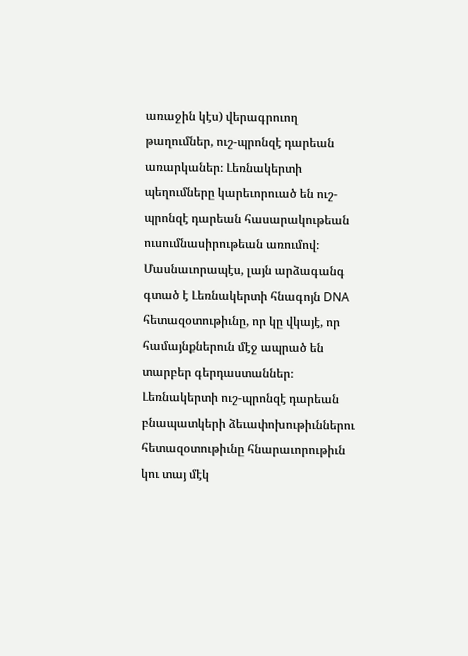առաջին կէս) վերագրուող թաղումներ, ուշ-պրոնզէ դարեան առարկաներ։ Լեռնակերտի պեղումները կարեւորուած են ուշ-պրոնզէ դարեան հասարակութեան ուսումնասիրութեան առումով։ Մասնաւորապէս, լայն արձագանգ գտած է Լեռնակերտի հնագոյն DNA հետազօտութիւնը, որ կը վկայէ, որ համայնքներուն մէջ ապրած են տարբեր գերդաստաններ։
Լեռնակերտի ուշ-պրոնզէ դարեան բնապատկերի ձեւափոխութիւններու հետազօտութիւնը հնարաւորութիւն կու տայ մէկ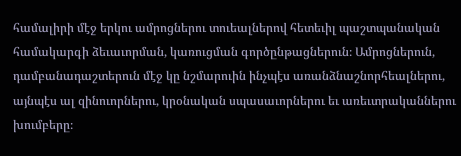համալիրի մէջ երկու ամրոցներու տուեալներով հետեւիլ պաշտպանական համակարգի ձեւաւորման, կառուցման գործընթացներուն։ Ամրոցներուն, դամբանադաշտերուն մէջ կը նշմարուին ինչպէս առանձնաշնորհեալներու, այնպէս ալ զինուորներու, կրօնական սպասաւորներու եւ առեւտրականներու խումբերը։